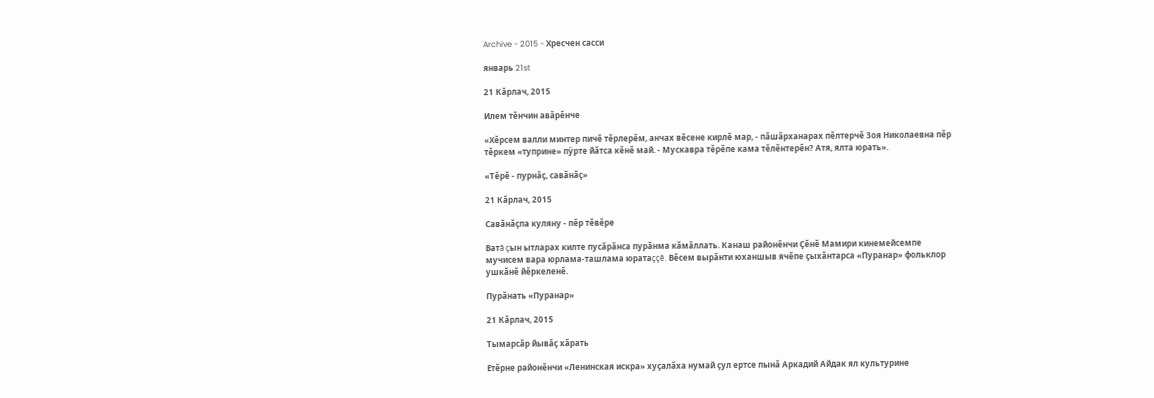Archive - 2015 - Хресчен сасси

январь 21st

21 Кăрлач, 2015

Илем тĕнчин авăрĕнче

«Хĕрсем валли минтер пичĕ тĕрлерĕм, анчах вĕсене кирлĕ мар, - пăшăрханарах пĕлтерчĕ Зоя Николаевна пĕр тĕркем «туприне» пÿрте йăтса кĕнĕ май. - Мускавра тĕрĕпе кама тĕлĕнтерĕн? Атя, ялта юрать».

«Тĕрĕ - пурнăç, савăнăç»

21 Кăрлач, 2015

Савăнăçпа куляну - пĕр тĕвĕре

Ватă çын ытларах килте пусăрăнса пурăнма кăмăллать. Канаш районĕнчи Çĕнĕ Мамири кинемейсемпе мучисем вара юрлама-ташлама юратаççĕ. Вĕсем вырăнти юханшыв ячĕпе çыхăнтарса «Пуранар» фольклор ушкăнĕ йĕркеленĕ.

Пурăнать «Пуранар»

21 Кăрлач, 2015

Тымарсăр йывăç хăрать

Етĕрне районĕнчи «Ленинская искра» хуçалăха нумай çул ертсе пынă Аркадий Айдак ял культурине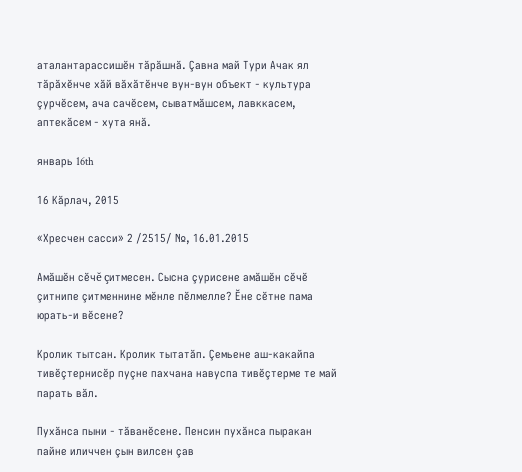аталантарассишĕн тăрăшнă. Çавна май Тури Ачак ял тăрăхĕнче хăй вăхăтĕнче вун-вун объект - культура çурчĕсем, ача сачĕсем, сыватмăшсем, лавккасем, аптекăсем - хута янă.

январь 16th

16 Кăрлач, 2015

«Хресчен сасси» 2 /2515/ №, 16.01.2015

Амăшĕн сĕчĕ çитмесен. Сысна çурисене амăшĕн сĕчĕ çитнипе çитменнине мĕнле пĕлмелле? Ĕне сĕтне пама юрать-и вĕсене?

Кролик тытсан. Кролик тытатăп. Çемьене аш-какайпа тивĕçтернисĕр пуçне пахчана навуспа тивĕçтерме те май парать вăл.

Пухăнса пыни - тăванĕсене. Пенсин пухăнса пыракан пайне иличчен çын вилсен çав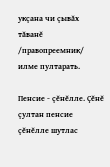укçана чи çывăх тăванĕ /правопреемник/ илме пултарать.

Пенсие - çĕнĕлле. Çĕнĕ çултан пенсие çĕнĕлле шутлас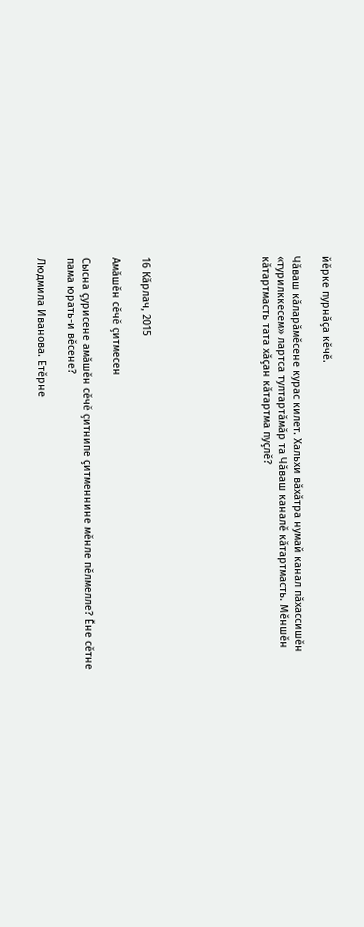йĕрке пурнăçа кĕчĕ.

Чăваш кăларăмĕсене курас килет. Хальхи вăхăтра нумай канал пăхассишĕн «турилккесем» лартса тултартăмăр та Чăваш каналĕ кăтартмасть. Мĕншĕн кăтартмасть тата хăçан кăтартма пуçлĕ?







16 Кăрлач, 2015

Амăшĕн сĕчĕ çитмесен

Сысна çурисене амăшĕн сĕчĕ çитнипе çитменнине мĕнле пĕлмелле? Ĕне сĕтне пама юрать-и вĕсене?

Людмила Иванова. Етĕрне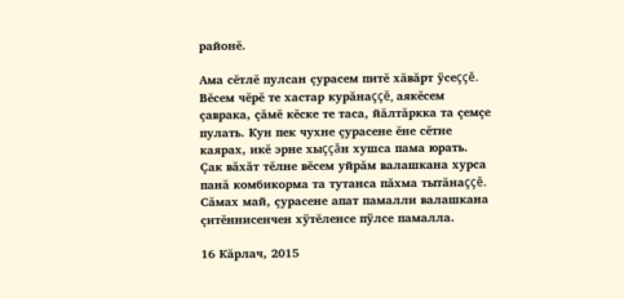районĕ.

Ама сĕтлĕ пулсан çурасем питĕ хăвăрт ÿсеççĕ. Вĕсем чĕрĕ те хастар курăнаççĕ, аякĕсем çаврака, çăмĕ кĕске те таса, йăлтăркка та çемçе пулать. Кун пек чухне çурасене ĕне сĕтне каярах, икĕ эрне хыççăн хушса пама юрать. Çак вăхăт тĕлне вĕсем уйрăм валашкана хурса панă комбикорма та тутанса пăхма тытăнаççĕ. Сăмах май, çурасене апат памалли валашкана çитĕннисенчен хÿтĕленсе пÿлсе памалла.

16 Кăрлач, 2015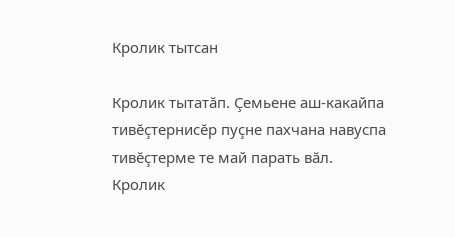Кролик тытсан

Кролик тытатăп. Çемьене аш-какайпа тивĕçтернисĕр пуçне пахчана навуспа тивĕçтерме те май парать вăл. Кролик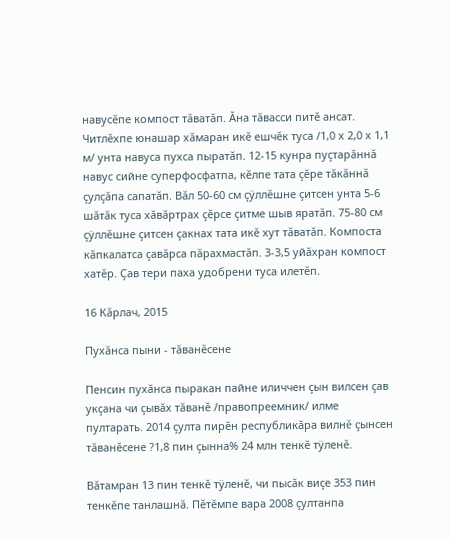навусĕпе компост тăватăп. Ăна тăвасси питĕ ансат. Читлĕхпе юнашар хăмаран икĕ ешчĕк туса /1,0 х 2,0 х 1,1 м/ унта навуса пухса пыратăп. 12-15 кунра пуçтарăннă навус сийне суперфосфатпа, кĕлпе тата çĕре тăкăннă çулçăпа сапатăп. Вăл 50-60 см çÿллĕшне çитсен унта 5-6 шăтăк туса хăвăртрах çĕрсе çитме шыв яратăп. 75-80 см çÿллĕшне çитсен çакнах тата икĕ хут тăватăп. Компоста кăпкалатса çавăрса пăрахмастăп. 3-3,5 уйăхран компост хатĕр. Çав тери паха удобрени туса илетĕп.

16 Кăрлач, 2015

Пухăнса пыни - тăванĕсене

Пенсин пухăнса пыракан пайне иличчен çын вилсен çав укçана чи çывăх тăванĕ /правопреемник/ илме пултарать. 2014 çулта пирĕн республикăра вилнĕ çынсен тăванĕсене ?1,8 пин çынна% 24 млн тенкĕ тÿленĕ.

Вăтамран 13 пин тенкĕ тÿленĕ, чи пысăк виçе 353 пин тенкĕпе танлашнă. Пĕтĕмпе вара 2008 çултанпа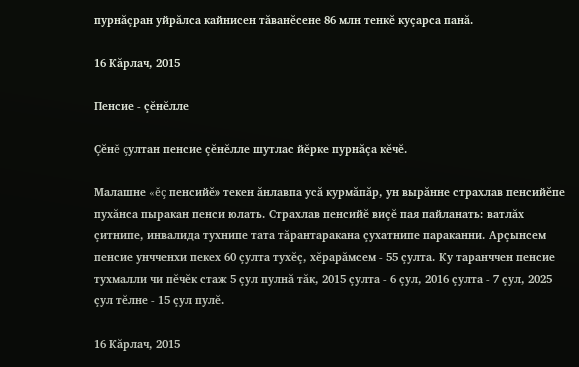пурнăçран уйрăлса кайнисен тăванĕсене 86 млн тенкĕ куçарса панă.

16 Кăрлач, 2015

Пенсие - çĕнĕлле

Çĕнĕ çултан пенсие çĕнĕлле шутлас йĕрке пурнăçа кĕчĕ.

Малашне «ĕç пенсийĕ» текен ăнлавпа усă курмăпăр, ун вырăнне страхлав пенсийĕпе пухăнса пыракан пенси юлать. Страхлав пенсийĕ виçĕ пая пайланать: ватлăх çитнипе, инвалида тухнипе тата тăрантаракана çухатнипе параканни. Арçынсем пенсие унчченхи пекех 60 çулта тухĕç, хĕрарăмсем - 55 çулта. Ку таранччен пенсие тухмалли чи пĕчĕк стаж 5 çул пулнă тăк, 2015 çулта - 6 çул, 2016 çулта - 7 çул, 2025 çул тĕлне - 15 çул пулĕ.

16 Кăрлач, 2015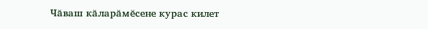Чăваш кăларăмĕсене курас килет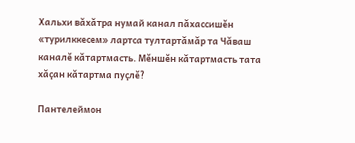Хальхи вăхăтра нумай канал пăхассишĕн «турилккесем» лартса тултартăмăр та Чăваш каналĕ кăтартмасть. Мĕншĕн кăтартмасть тата хăçан кăтартма пуçлĕ?

Пантелеймон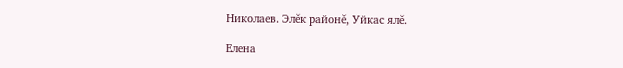Николаев. Элĕк районĕ, Уйкас ялĕ.

Елена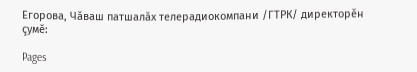Егорова, Чăваш патшалăх телерадиокомпани /ГТРК/ директорĕн çумĕ:

Pages